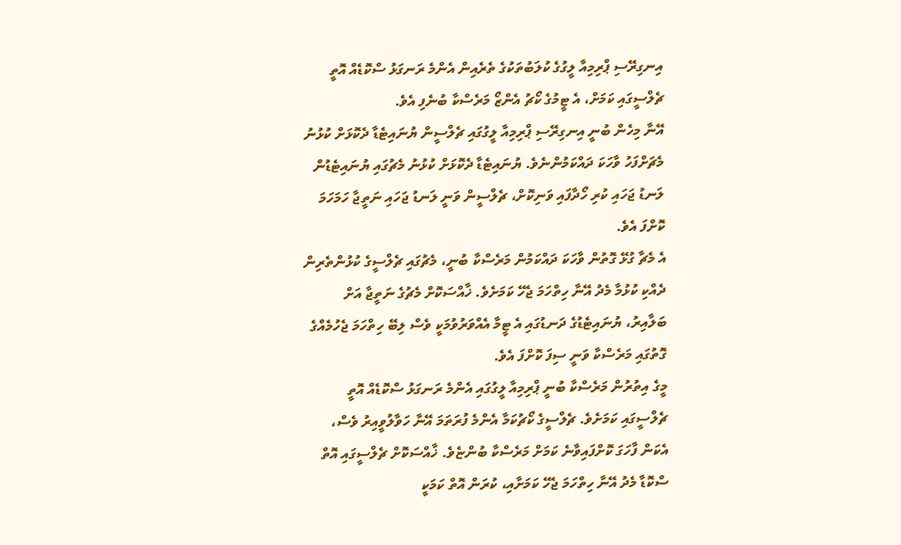އިނގިރޭސި ޕްރިމިއާ ލީގުގެ ކުލަބުތަކުގެ ތެރެއިން އެންމެ ރަނގަޅު ސްކޮޑެއް އޮތީ ޗެލްސީގައި ކަމަށް، އެ ޓީމުގެ ކޯޗު އެންޒޯ މަރެސްކާ ބުނެފި އެވެ.
އޭނާ މިހެން ބުނީ އިނގިރޭސި ޕްރިމިއާ ލީގުގައި ޗެލްސީން ޔުނައިޓެޑާ ދެކޮޅަށް ކުޅުނު މެޗަށްފަހު ވާހަކަ ދައްކަމުންނެވެ. ޔުނައިޓެޑާ ދެކޮޅަށް ކުޅުނު މެޗުގައި ޔުނައިޓެޑުން ލަނޑު ޖަހައި ކުރި ހޯދާފައި ވަނިކޮށް، ޗެލްސީން ވަނީ ލަނޑު ޖަހައި ނަތީޖާ ހަމަހަމަ ކޮށްފަ އެވެ.
އެ މެޗާ ގުޅޭ ގޮތުން ވާހަކަ ދައްކަމުން މަރެސްކާ ބުނީ، މެޗުގައި ޗެލްސީގެ ކުޅުންތެރިން ދެއްކި ކުޅުމާ މެދު އޭނާ ހިތްހަމަ ޖެހޭ ކަމަށެވެ. ޚާއްސަކޮށް މެޗުގެ ނަތީޖާ އަށް ބަލާއިރު، ޔުނައިޓެޑުގެ ދަނޑުގައި އެ ޓީމާ އެއްވަރުވުމަކީ ވެސް ލިބޭ ހިތްހަމަ ޖެހުމެއްގެ ގޮތުގައި މަރެސްކާ ވަނީ ސިފަ ކޮށްފަ އެވެ.
މީގެ އިތުރުން މަރެސްކާ ބުނީ ޕްރިމިއާ ލީގުގައި އެންމެ ރަނގަޅު ސްކޮޑެއް އޮތީ ޗެލްސީގައި ކަމަށެވެ. ޗެލްސީގެ ކޯޗުކަމާ އެންމެ ފުރަތަމަ އޭނާ ހަވާލުވީއިރު ވެސް، އެކަން ފާހަގަ ކޮށްފައިވާނެ ކަމަށް މަރެސްކާ ބުންޏެވެ. ޚާއްސަކޮށް ޗެލްސީގައި އޮތް ސްކޮޑާ މެދު އޭނާ ހިތްހަމަ ޖެހޭ ކަމަށާއި، ކުރަން އޮތް ކަމަކީ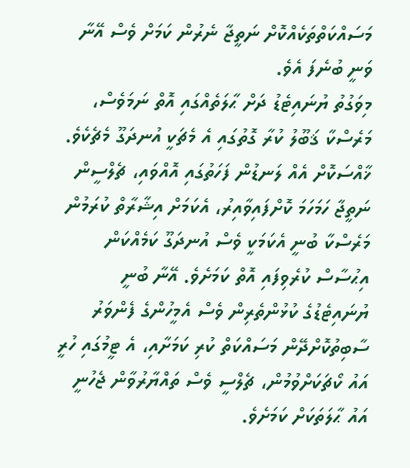މަސައްކަތްތަކެއްކޮށް ނަތީޖާ ނެރުން ކަމަށް ވެސް އޭނާ ވަނީ ބުނެފަ އެވެ.
މިވަގުތު ޔުނައިޓެޑު ދަށް ޙާލަތެއްގައި އޮތް ނަމަވެސް، މަރެސްކާ ޤަބޫލު ކުރާ ގޮތުގައި އެ މެޗަކީ އުނދަގޫ މެޗެކެވެ. ޚާއްސަކޮށް އެއް ލަނޑުން ފަހަތުގައި އޮއްވައި، ޗެލްސީން ނަތީޖާ ހަމަހަމަ ކޮށްފައިވާއިރު، އެކަމަށް އިޝާރާތް ކުރަމުން މަރެސްކާ ބުނީ އެކަމަކީ ވެސް އުނދަގޫ ކަމެއްކަން އިޙުސާސް ކުރެވިފައި އޮތް ކަމަށެވެ. އޭނާ ބުނީ ޔުނައިޓެޑުގެ ކުޅުންތެރިން ވެސް އެމީހުންގެ ފެންވަރު ސާބިތުކޮށްދޭން މަސައްކަތް ކުރި ކަމަށާއި، އެ ޓީމުގައި ހުރީ އައު ކޯޗަކަށްވުމުން، ޗެލްސީ ވެސް ތައްޔާރުވާން ޖެހުނީ އައު ޙާލަތަކަށް ކަމަށެވެ.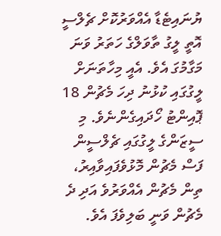ޔުނައިޓެޑާ އެއްވަރުކޮށް ޗެލްސީ އޮތީ ލީގު ތާވަލްގެ ހަތަރު ވަނަ މަގާމުގަ އެވެ. އެއީ މިހާތަނަށް ލީގުގައި ކުޅުނު ދިހަ މެޗުން 18 ޕޮއިންޓު ހޯދައިގެންނެވެ. މި ސީޒަންގެ ލީގުގައި ޗެލްސީން ފަސް މެޗުން މޮޅުވެފައިވާއިރު، ތިން މެޗުން އެއްވަރުވެ އަދި ދެ މެޗުން ވަނީ ބަލިވެފަ އެވެ.